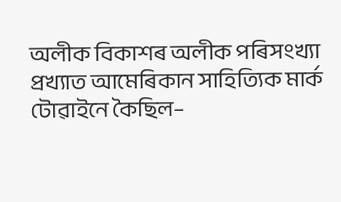অলীক বিকাশৰ অলীক পৰিসংখ্যা
প্ৰখ্যাত আমেৰিকান সাহিত্যিক মাৰ্ক টোৱাইনে কৈছিল–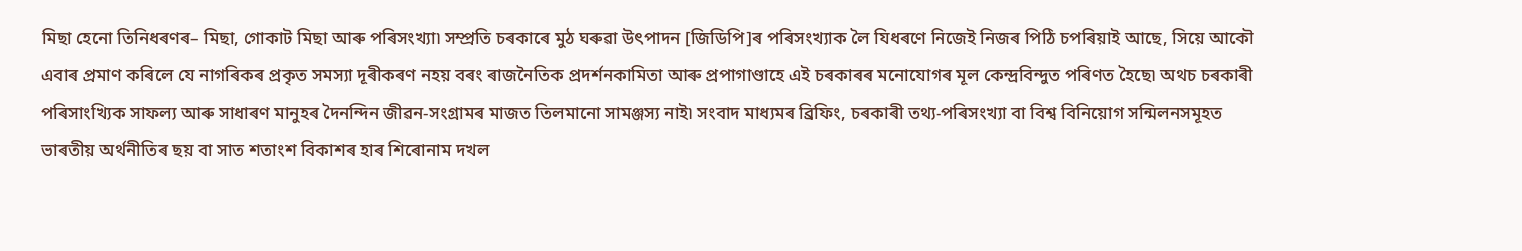মিছা হেনো তিনিধৰণৰ– মিছা, গোকাট মিছা আৰু পৰিসংখ্যা৷ সম্প্ৰতি চৰকাৰে মুঠ ঘৰুৱা উৎপাদন [জিডিপি]ৰ পৰিসংখ্যাক লৈ যিধৰণে নিজেই নিজৰ পিঠি চপৰিয়াই আছে, সিয়ে আকৌ এবাৰ প্ৰমাণ কৰিলে যে নাগৰিকৰ প্ৰকৃত সমস্যা দূৰীকৰণ নহয় বৰং ৰাজনৈতিক প্ৰদৰ্শনকামিতা আৰু প্ৰপাগাণ্ডাহে এই চৰকাৰৰ মনোযোগৰ মূল কেন্দ্ৰবিন্দুত পৰিণত হৈছে৷ অথচ চৰকাৰী পৰিসাংখ্যিক সাফল্য আৰু সাধাৰণ মানুহৰ দৈনন্দিন জীৱন-সংগ্ৰামৰ মাজত তিলমানো সামঞ্জস্য নাই৷ সংবাদ মাধ্যমৰ ব্ৰিফিং, চৰকাৰী তথ্য-পৰিসংখ্যা বা বিশ্ব বিনিয়োগ সন্মিলনসমূহত ভাৰতীয় অৰ্থনীতিৰ ছয় বা সাত শতাংশ বিকাশৰ হাৰ শিৰোনাম দখল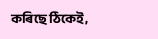কৰিছে ঠিকেই,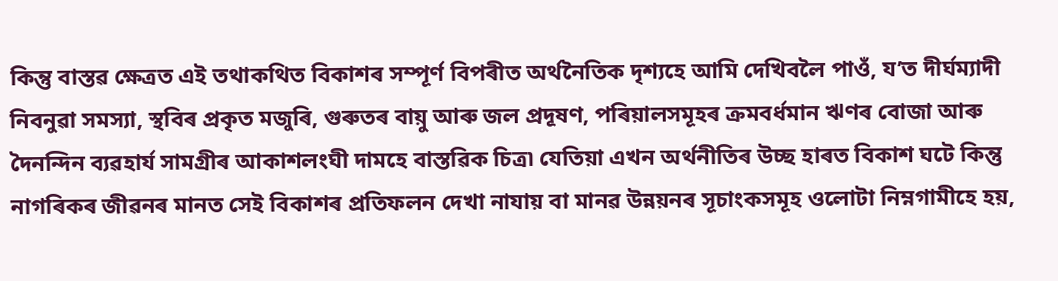কিন্তু বাস্তৱ ক্ষেত্ৰত এই তথাকথিত বিকাশৰ সম্পূৰ্ণ বিপৰীত অৰ্থনৈতিক দৃশ্যহে আমি দেখিবলৈ পাওঁ, য’ত দীৰ্ঘম্যাদী নিবনুৱা সমস্যা, স্থবিৰ প্ৰকৃত মজুৰি, গুৰুতৰ বায়ু আৰু জল প্ৰদূষণ, পৰিয়ালসমূহৰ ক্ৰমবৰ্ধমান ঋণৰ বোজা আৰু দৈনন্দিন ব্যৱহাৰ্য সামগ্ৰীৰ আকাশলংঘী দামহে বাস্তৱিক চিত্ৰ৷ যেতিয়া এখন অৰ্থনীতিৰ উচ্ছ হাৰত বিকাশ ঘটে কিন্তু নাগৰিকৰ জীৱনৰ মানত সেই বিকাশৰ প্ৰতিফলন দেখা নাযায় বা মানৱ উন্নয়নৰ সূচাংকসমূহ ওলোটা নিম্নগামীহে হয়,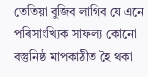তেতিয়া বুজিব লাগিব যে এনে পৰিসাংখ্যিক সাফল্য কোনো বস্তুনিষ্ঠ মাপকাঠীত হৈ থকা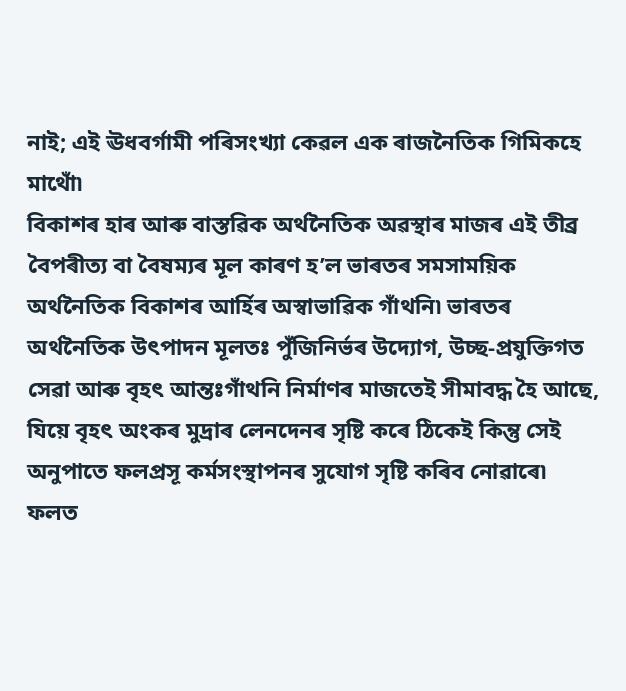নাই; এই ঊধবৰ্গামী পৰিসংখ্যা কেৱল এক ৰাজনৈতিক গিমিকহে মাথোঁ৷
বিকাশৰ হাৰ আৰু বাস্তৱিক অৰ্থনৈতিক অৱস্থাৰ মাজৰ এই তীব্ৰ বৈপৰীত্য বা বৈষম্যৰ মূল কাৰণ হ’ল ভাৰতৰ সমসাময়িক অৰ্থনৈতিক বিকাশৰ আৰ্হিৰ অস্বাভাৱিক গাঁথনি৷ ভাৰতৰ অৰ্থনৈতিক উৎপাদন মূলতঃ পুঁজিনিৰ্ভৰ উদ্যোগ, উচ্ছ-প্ৰযুক্তিগত সেৱা আৰু বৃহৎ আন্তঃগাঁথনি নিৰ্মাণৰ মাজতেই সীমাবদ্ধ হৈ আছে, যিয়ে বৃহৎ অংকৰ মুদ্ৰাৰ লেনদেনৰ সৃষ্টি কৰে ঠিকেই কিন্তু সেই অনুপাতে ফলপ্ৰসূ কৰ্মসংস্থাপনৰ সুযোগ সৃষ্টি কৰিব নোৱাৰে৷ ফলত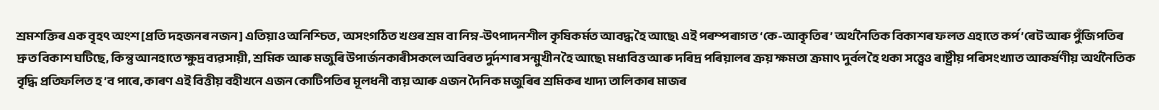শ্ৰমশক্তিৰ এক বৃহৎ অংশ [প্ৰতি দহজনৰ নজন] এতিয়াও অনিশ্চিত, অসংগঠিত খণ্ডৰ শ্ৰম বা নিম্ন-উৎপাদনশীল কৃষিকৰ্মত আবদ্ধ হৈ আছে৷ এই পৰম্পৰাগত ‘কে-আকৃতিৰ’ অৰ্থনৈতিক বিকাশৰ ফলত এহাতে কৰ্প’ৰেট আৰু পুঁজিপতিৰ দ্ৰুত বিকাশ ঘটিছে, কিন্তু আনহাতে ক্ষুদ্ৰ ব্যৱসায়ী, শ্ৰমিক আৰু মজুৰি উপাৰ্জনকাৰীসকলে অবিৰত দুৰ্দশাৰ সন্মুখীন হৈ আছে৷ মধ্যবিত্ত আৰু দৰিদ্ৰ পৰিয়ালৰ ক্ৰয় ক্ষমতা ক্ৰমাৎ দুৰ্বল হৈ থকা সত্ত্বেও ৰাষ্ট্ৰীয় পৰিসংখ্যাত আকৰ্ষণীয় অৰ্থনৈতিক বৃদ্ধি প্ৰতিফলিত হ’ব পাৰে, কাৰণ এই বিত্তীয় বহীখনে এজন কোটিপতিৰ মূলধনী ব্যয় আৰু এজন দৈনিক মজুৰিৰ শ্ৰমিকৰ খাদ্য তালিকাৰ মাজৰ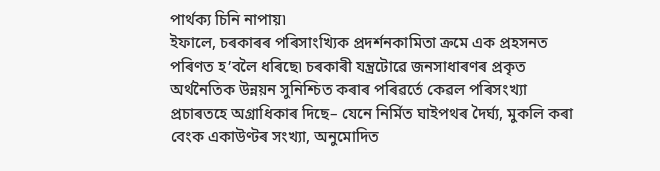পাৰ্থক্য চিনি নাপায়৷
ইফালে, চৰকাৰৰ পৰিসাংখ্যিক প্ৰদৰ্শনকামিতা ক্ৰমে এক প্ৰহসনত পৰিণত হ’বলৈ ধৰিছে৷ চৰকাৰী যন্ত্ৰটোৱে জনসাধাৰণৰ প্ৰকৃত অৰ্থনৈতিক উন্নয়ন সুনিশ্চিত কৰাৰ পৰিৱৰ্তে কেৱল পৰিসংখ্যা প্ৰচাৰতহে অগ্ৰাধিকাৰ দিছে– যেনে নিৰ্মিত ঘাইপথৰ দৈৰ্ঘ্য, মুকলি কৰা বেংক একাউণ্টৰ সংখ্যা, অনুমোদিত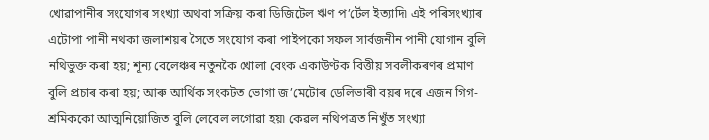খোৱাপানীৰ সংযোগৰ সংখ্যা অথবা সক্ৰিয় কৰা ডিজিটেল ঋণ প’ৰ্টেল ইত্যাদি৷ এই পৰিসংখ্যাৰ এটোপা পানী নথকা জলাশয়ৰ সৈতে সংযোগ কৰা পাইপকো সফল সাৰ্বজনীন পানী যোগান বুলি নথিভুক্ত কৰা হয়; শূন্য বেলেঞ্চৰ নতুনকৈ খোলা বেংক একাউণ্টক বিত্তীয় সবলীকৰণৰ প্ৰমাণ বুলি প্ৰচাৰ কৰা হয়; আৰু আৰ্থিক সংকটত ভোগা জ’মেটোৰ ডেলিভাৰী বয়ৰ দৰে এজন গিগ-শ্ৰমিককো আত্মনিয়োজিত বুলি লেবেল লগোৱা হয়৷ কেৱল নথিপত্ৰত নিখুঁত সংখ্যা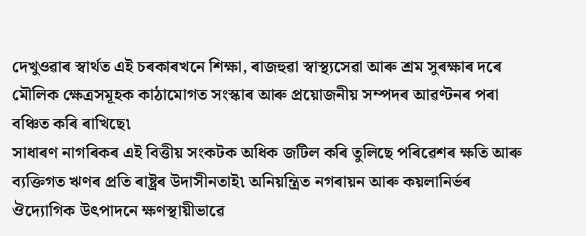দেখুওৱাৰ স্বাৰ্থত এই চৰকাৰখনে শিক্ষা, ৰাজহুৱা স্বাস্থ্যসেৱা আৰু শ্ৰম সুৰক্ষাৰ দৰে মৌলিক ক্ষেত্ৰসমূহক কাঠামোগত সংস্কাৰ আৰু প্ৰয়োজনীয় সম্পদৰ আৱণ্টনৰ পৰা বঞ্চিত কৰি ৰাখিছে৷
সাধাৰণ নাগৰিকৰ এই বিত্তীয় সংকটক অধিক জটিল কৰি তুলিছে পৰিৱেশৰ ক্ষতি আৰু ব্যক্তিগত ঋণৰ প্ৰতি ৰাষ্ট্ৰৰ উদাসীনতাই৷ অনিয়ন্ত্ৰিত নগৰায়ন আৰু কয়লানিৰ্ভৰ ঔদ্যোগিক উৎপাদনে ক্ষণস্থায়ীভাৱে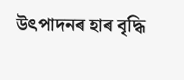উৎপাদনৰ হাৰ বৃদ্ধি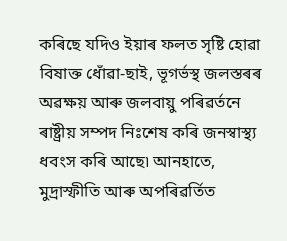কৰিছে যদিও ইয়াৰ ফলত সৃষ্টি হোৱা বিষাক্ত ধোঁৱা-ছাই, ভূগৰ্ভস্থ জলস্তৰৰ অৱক্ষয় আৰু জলবায়ু পৰিৱৰ্তনে ৰাষ্ট্ৰীয় সম্পদ নিঃশেষ কৰি জনস্বাস্থ্য ধবংস কৰি আছে৷ আনহাতে, মুদ্ৰাস্ফীতি আৰু অপৰিৱৰ্তিত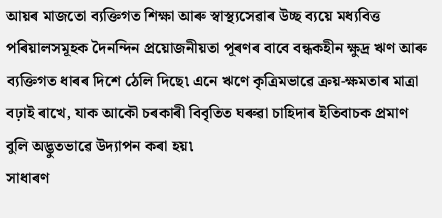আয়ৰ মাজতো ব্যক্তিগত শিক্ষা আৰু স্বাস্থ্যসেৱাৰ উচ্ছ ব্যয়ে মধ্যবিত্ত পৰিয়ালসমূহক দৈনন্দিন প্ৰয়োজনীয়তা পূৰণৰ বাবে বন্ধকহীন ক্ষুদ্ৰ ঋণ আৰু ব্যক্তিগত ধাৰৰ দিশে ঠেলি দিছে৷ এনে ঋণে কৃত্ৰিমভাৱে ক্ৰয়-ক্ষমতাৰ মাত্ৰা বঢ়াই ৰাখে, যাক আকৌ চৰকাৰী বিবৃতিত ঘৰুৱা চাহিদাৰ ইতিবাচক প্ৰমাণ বুলি অদ্ভুতভাৱে উদ্যাপন কৰা হয়৷
সাধাৰণ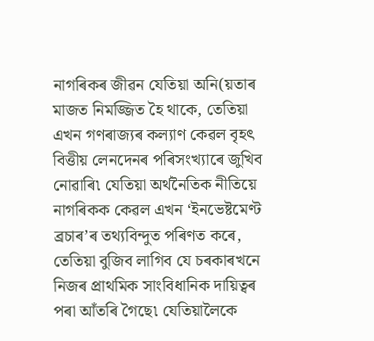নাগৰিকৰ জীৱন যেতিয়া অনি(য়তাৰ মাজত নিমজ্জিত হৈ থাকে, তেতিয়া এখন গণৰাজ্যৰ কল্যাণ কেৱল বৃহৎ বিত্তীয় লেনদেনৰ পৰিসংখ্যাৰে জুখিব নোৱাৰি৷ যেতিয়া অৰ্থনৈতিক নীতিয়ে নাগৰিকক কেৱল এখন ‘ইনভেষ্টমেণ্ট ব্ৰচাৰ’ৰ তথ্যবিন্দুত পৰিণত কৰে, তেতিয়া বুজিব লাগিব যে চৰকাৰখনে নিজৰ প্ৰাথমিক সাংবিধানিক দায়িত্বৰ পৰা আঁতৰি গৈছে৷ যেতিয়ালৈকে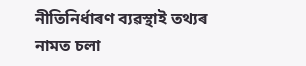নীতিনিৰ্ধাৰণ ব্যৱস্থাই তথ্যৰ নামত চলা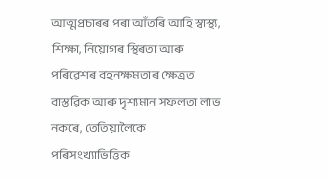আত্মপ্ৰচাৰৰ পৰা আঁতৰি আহি স্বাস্থ্য, শিক্ষা, নিয়োগৰ স্থিৰতা আৰু পৰিৱেশৰ বহনক্ষমতাৰ ক্ষেত্ৰত বাস্তৱিক আৰু দৃশ্যমান সফলতা লাভ নকৰে, তেতিয়ালৈকে পৰিসংখ্যাভিত্তিক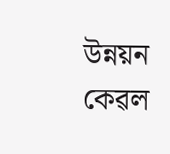উন্নয়ন কেৱল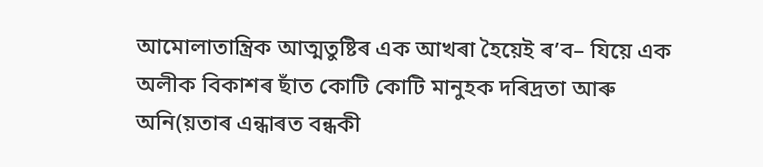আমোলাতান্ত্ৰিক আত্মতুষ্টিৰ এক আখৰা হৈয়েই ৰ’ব– যিয়ে এক অলীক বিকাশৰ ছাঁত কোটি কোটি মানুহক দৰিদ্ৰতা আৰু অনি(য়তাৰ এন্ধাৰত বন্ধকী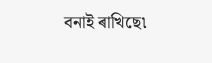বনাই ৰাখিছে৷